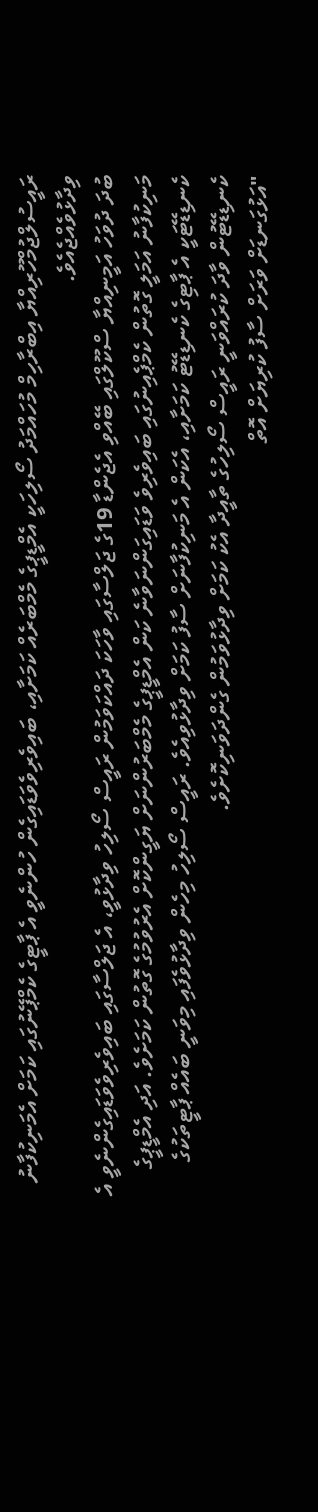ރައީސުލްޖުމްހޫރިއްޔާ އިބްރާހިމް މުހައްމަދު ސޯލިހަކީ އެމްޑީޕީގެ މެމްބަރެއް ކަމަށާއި، ބައިވެރިވެވަޑައިގެން ހުންނެވީ އެ ޕާޓީގެ ކެމްޕޭނުގައި ކަމަށް އެމަނިކުފާނު ވިދާޅުވެއްޖެއެވެ.
ބުދަ ދުވަހު އަމީނިއްޔާ ސްކޫލްގައި ބޭއްވި އެޖެންޑާ 19ގެ ޖަލްސާގައި ވާހަކަ ދައްކަވަމުން ރައީސް ސޯލިހު ވިދާޅުވީ، އެ ޖަލްސާގައި ބައިވެރިވެވަޑައިގެންނެވީ އެ މަނިކުފާނު އަމަލީ ގޮތުން ކެމްޕެއިނުގައި ބައިވެރިވެ ވަޑައިގަންނަވާނެ ކަން އެމްޑީޕީގެ މެމްބަރުންނަށް ޔަގީންކޮށް އެރުވުމުގެ ގޮތުން ކަމަށެވެ. އަދި އެމްޑީޕީގެ ކެނޑިޑޭޓަކީ އެ ޕާޓިގެ ކެނޑިޑޭޓު ކަމަށާއި، އެކަން އެ މަނިކުފާނަށް ސާފު ކަމަށް ވިދާޅުވިއެވެ. ރައީސް ސޯލިހު މިހެން ވިދާޅުވެފައި މިވަނީ ބައެއް ޕާޓީތަކުގެ ކެނޑިޑޭޓުން ވާދަ ކުރައްވަނީ ރައީސް ސޯލިހުގެ ތާއީދާ އެކު ކަމަށް ވިދާޅުވަމުން ގެންދަވަނިކޮށެވެ.
"އަޅުގަނޑަށް ވަރަށް ސާފު ކުރިޔަށް އޮތް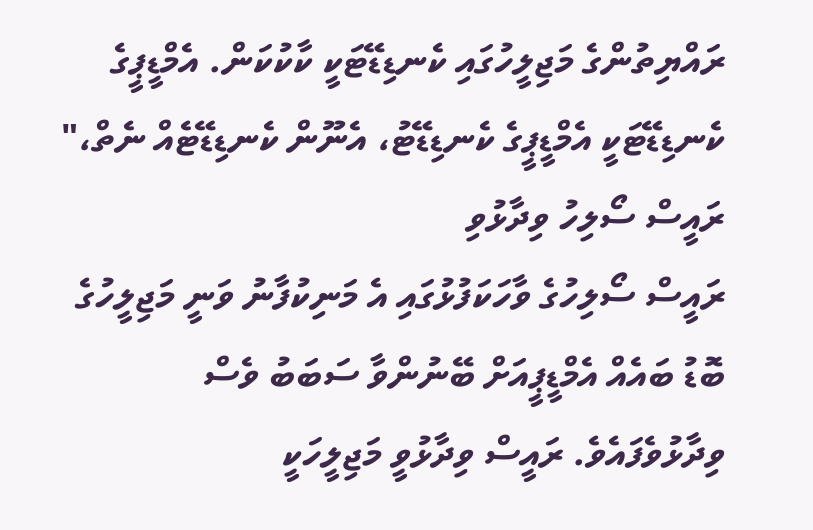ރައްޔިތުންގެ މަޖިލީހުގައި ކެނޑިޑޭޓަކީ ކާކުކަން. އެމްޑީޕީގެ ކެނޑިޑޭޓަކީ އެމްޑީޕީގެ ކެނޑިޑޭޓު، އެނޫން ކެނޑިޑޭޓެއް ނެތް،" ރައީސް ސޯލިހު ވިދާޅުވި
ރައީސް ސޯލިހުގެ ވާހަކަފުޅުގައި އެ މަނިކުފާނު ވަނީ މަޖިލީހުގެ ބޮޑު ބައެއް އެމްޑީޕީއަށް ބޭނުންވާ ސަބަބު ވެސް ވިދާޅުވެފައެވެ. ރައީސް ވިދާޅުވީ މަޖިލީހަކީ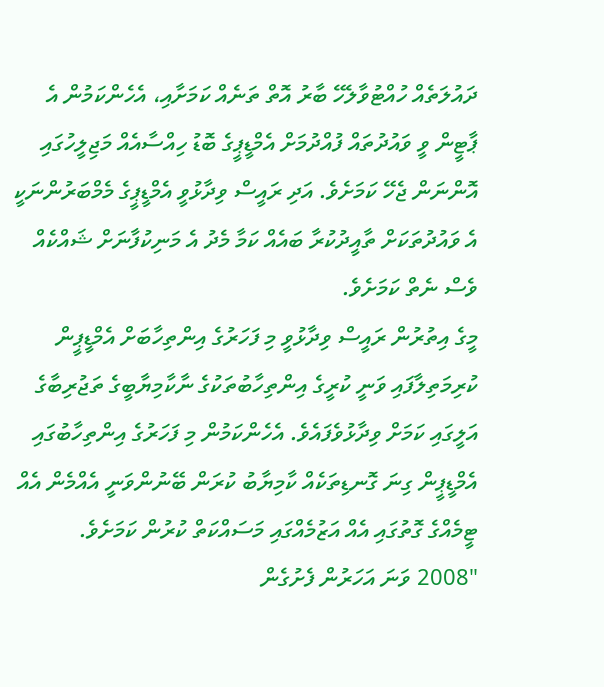ދައުލަތެއް ހުއްޓުވާލެހޭ ބާރު އޮތް ތަނެއް ކަމަށާއި، އެހެންކަމުން އެ ޕާޓީން ވީ ވައުދުތައް ފުއްދުމަށް އެމްޑީޕީގެ ބޮޑު ހިއްސާއެއް މަޖިލީހުގައި އޮންނަން ޖެހޭ ކަމަށެވެ. އަދި ރައީސް ވިދާޅުވީ އެމްޑީޕީގެ މެމްބަރުންނަކީ އެ ވައުދުތަކަށް ތާއީދުކުރާ ބައެއް ކަމާ މެދު އެ މަނިކުފާނަށް ޝައްކެއް ވެސް ނެތް ކަމަށެވެ.
މީގެ އިތުރުން ރައީސް ވިދާޅުވީ މި ފަހަރުގެ އިންތިހާބަށް އެމްޑީޕީން ކުރިމަތިލާފައި ވަނީ ކުރީގެ އިންތިހާބުތަކުގެ ނާކާމިޔާބީގެ ތަޖުރިބާގެ އަލީގައި ކަމަށް ވިދާޅުވެފައެވެ. އެހެންކަމުން މި ފަހަރުގެ އިންތިހާބުގައި އެމްޑީޕީން ގިނަ ގޮނޑިތަކެއް ކާމިޔާބު ކުރަން ބޭނުންވަނީ އެއްމެން އެއް ޓީމެއްގެ ގޮތުގައި އެއް އަޒުމެއްގައި މަސައްކަތް ކުރުން ކަމަށެވެ.
"2008 ވަނަ އަހަރުން ފެށުގެން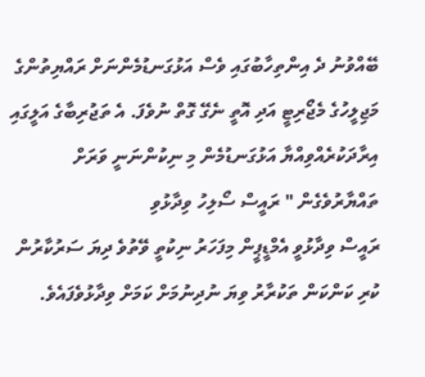ބޭއްވުނު ދެ އިންތިހާބުގައި ވެސް އަޅުގަނޑުމެންނަށް ރައްޔިތުންގެ މަޖިލީހުގެ މެޖޯރިޓީ އަދި އޮތީ ނެގޭ ގޮތް ނުވެފަ. އެ ތަޖުރިބާގެ އަލީގައި އިރާދަކުރެއްވިއްޔާ އަޅުގަނޑުމެން މި ނިކުންނަނީ ވަރަށް ތައްޔާރުވެގެން " ރައީސް ސޯލިހު ވިދާޅުވި
ރައީސް ވިދާޅުވީ އެމްޑީޕީން މިފަހަރު ނިކުތީ ވޭތުވެ ދިޔަ ސަރުކާރުން ކުރި ކަންކަން ތަކުރާރު ވިޔަ ނުދިނުމަށް ކަމަށް ވިދާޅުވެފައެވެ.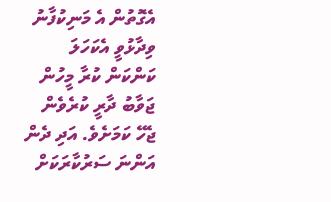އެގޮތުން އެ މަނިކުފާނު ވިދާޅުވީ އެކަހަލަ ކަންކަން ކުރާ މީހުން ޖަވާބު ދާރީ ކުރެވެން ޖެހޭ ކަމަށެވެ. އަދި ދެން އަންނަ ސަރުކާރަކަށް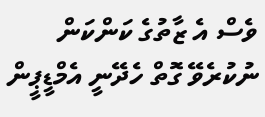ވެސް އެ ޒާތުގެ ކަންކަން ނުކުރެވޭ ގޮތް ހެދޭނީ އެމްޑީޕީން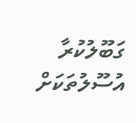ގަބޫލުކުރާ އުސޫލުތަކަށް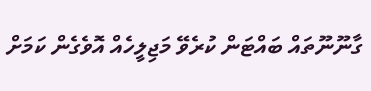ގާނޫނޫތައް ބައްޓަން ކުރެވޭ މަޖިލީހެއް އޮވެގެން ކަމަށް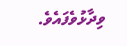ވިދާޅުވެފައެވެ.